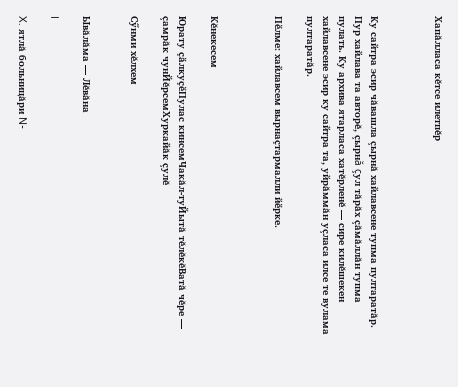Хапăлласа кĕтсе илетпĕр



Ку сайтра эсир чăвашла çырнă хайлавсене тупма пултаратăр. Пур хайлава та авторĕ, çырнă çул тăрăх çăмăллăн тупма пулать. Ку архива ятарласа хатĕрленĕ — сире килĕшекен хайлавсене эсир ку сайтра та, уйрăммăн уçласа илсе те вулама пултаратăр.

Пӗлме: хайлавсем вырнаҫтармалли йӗрке.



Кĕнекесем

Юрату ҫӑлкуҫӗПулас кинсемЧакăл-туЙытă тĕлĕкĕВатă чĕре — çамрăк чунЙĕрсемХуркайăк çулĕ

Сӳнми хĕлхем


Ывăлăма — Лĕвăна

I

X. ятлă больницăри N-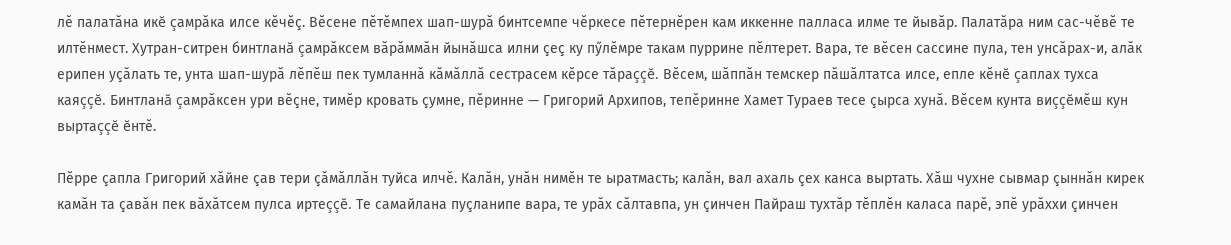лĕ палатăна икĕ çамрăка илсе кĕчĕç. Вĕсене пĕтĕмпех шап-шурă бинтсемпе чĕркесе пĕтернĕрен кам иккенне палласа илме те йывăр. Палатăра ним сас-чĕвĕ те илтĕнмест. Хутран-ситрен бинтланă çамрăксем вăрăммăн йынăшса илни çеç ку пӳлĕмре такам пуррине пĕлтерет. Вара, те вĕсен сассине пула, тен унсăрах-и, алăк ерипен уçăлать те, унта шап-шурă лĕпĕш пек тумланнă кăмăллă сестрасем кĕрсе тăраççĕ. Вĕсем, шăппăн темскер пăшăлтатса илсе, епле кĕнĕ çаплах тухса каяççĕ. Бинтланă çамрăксен ури вĕçне, тимĕр кровать çумне, пĕринне — Григорий Архипов, тепĕринне Хамет Тураев тесе çырса хунă. Вĕсем кунта виççĕмĕш кун выртаççĕ ĕнтĕ.

Пĕрре çапла Григорий хăйне çав тери çăмăллăн туйса илчĕ. Калăн, унăн нимĕн те ыратмасть; калăн, вал ахаль çех канса выртать. Хăш чухне сывмар çыннăн кирек камăн та çавăн пек вăхăтсем пулса иртеççĕ. Те самайлана пуçланипе вара, те урăх сăлтавпа, ун çинчен Пайраш тухтăр тĕплĕн каласа парĕ, эпĕ урăххи çинчен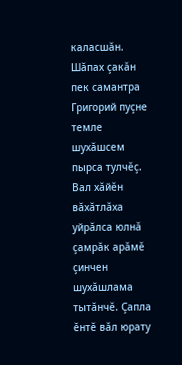каласшăн. Шăпах çакăн пек самантра Григорий пуçне темле шухăшсем пырса тулчĕç. Вал хăйĕн вăхăтлăха уйрăлса юлнă çамрăк арăмĕ çинчен шухăшлама тытăнчĕ. Çапла ĕнтĕ вăл юрату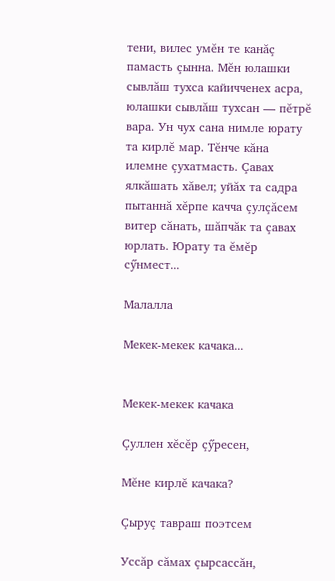тени, вилес умĕн те канăç памасть çынна. Мĕн юлашки сывлăш тухса кайичченех асра, юлашки сывлăш тухсан — пĕтрĕ вара. Ун чух сана нимле юрату та кирлĕ мар. Тĕнче кăна илемне çухатмасть. Çавах ялкăшать хăвел; уйăх та садра пытаннă хĕрпе качча çулçăсем витер сăнать, шăпчăк та çавах юрлать. Юрату та ĕмĕр сӳнмест...

Малалла

Мекек-мекек качака...


Мекек-мекек качака

Çуллен хĕсĕр çӳресен,

Мĕне кирлĕ качака?

Çыруç тавраш поэтсем

Уссăр сăмах çырсассăн,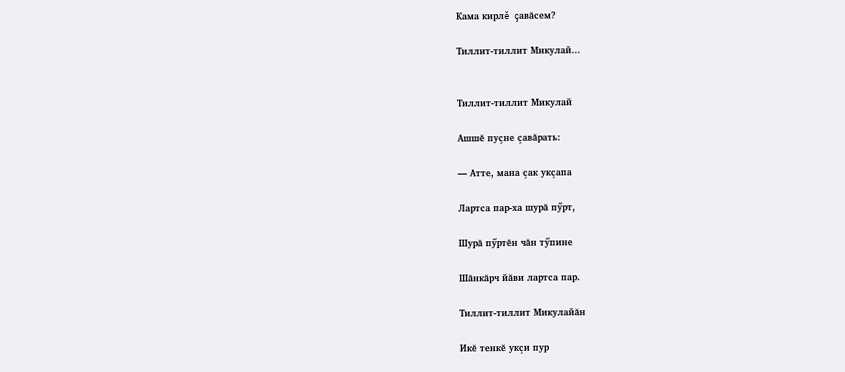Кама кирлĕ çавăсем?

Тиллит-тиллит Микулай...


Тиллит-тиллит Микулай

Ашшĕ пуçне çавăрать:

— Атте, мана çак укçапа

Лартса пар-ха шурă пӳрт,

Шурă пӳртĕн чăн тӳпине

Шăнкăрч йăви лартса пар.

Тиллит-тиллит Микулайăн

Икĕ тенкĕ укçи пур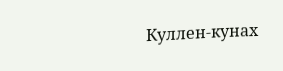Куллен-кунах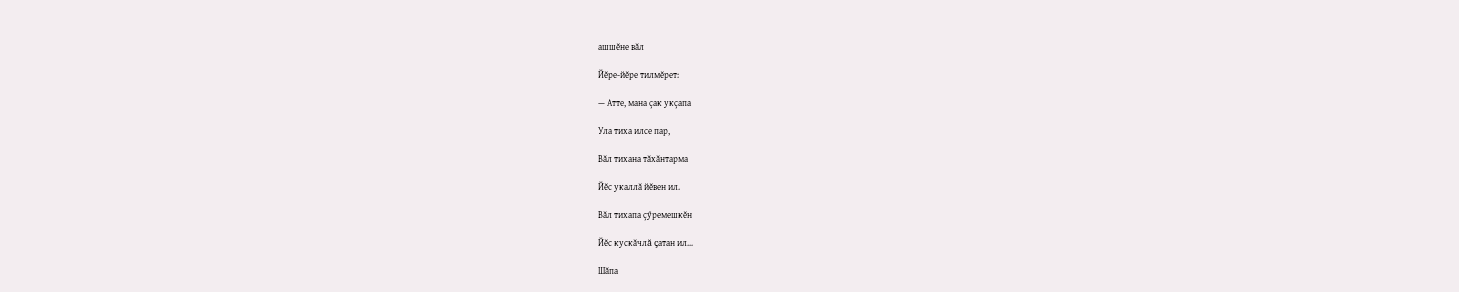ашшĕне вăл

Йĕре-йĕре тилмĕрет:

— Атте, мана çак укçапа

Ула тиха илсе пар,

Вăл тихана тăхăнтарма

Йĕс укаллă йĕвен ил.

Вăл тихапа çӳремешкĕн

Йĕс кускăчлă çатан ил…

Шăпа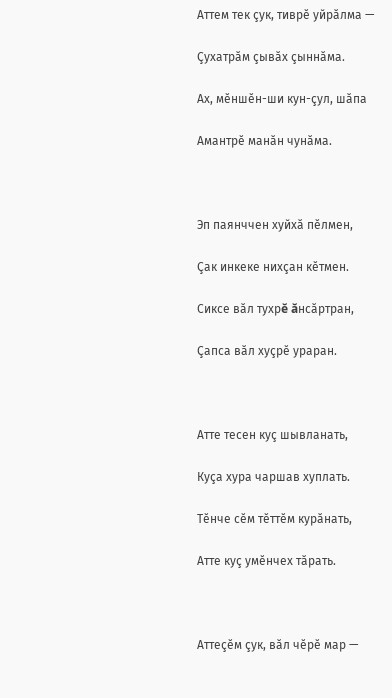Аттем тек çук, тиврĕ уйрăлма —

Çухатрăм çывăх çыннăма.

Ах, мĕншĕн-ши кун-çул, шăпа

Амантрĕ манăн чунăма.



Эп паянччен хуйхă пĕлмен,

Çак инкеке нихçан кĕтмен.

Сиксе вăл тухрĕ ăнсăртран,

Çапса вăл хуçрĕ ураран.



Атте тесен куç шывланать,

Куçа хура чаршав хуплать.

Тĕнче сĕм тĕттĕм курăнать,

Атте куç умĕнчех тăрать.



Аттеçĕм çук, вăл чĕрĕ мар —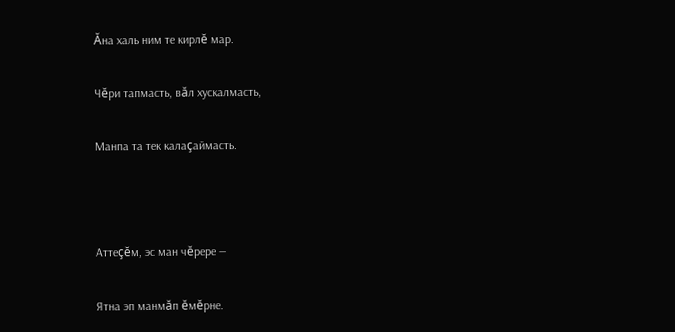Ăна халь ним те кирлĕ мар.

Чĕри тапмасть, вăл хускалмасть,

Манпа та тек калаçаймасть.



Аттеçĕм, эс ман чĕрере —

Ятна эп манмăп ĕмĕрне.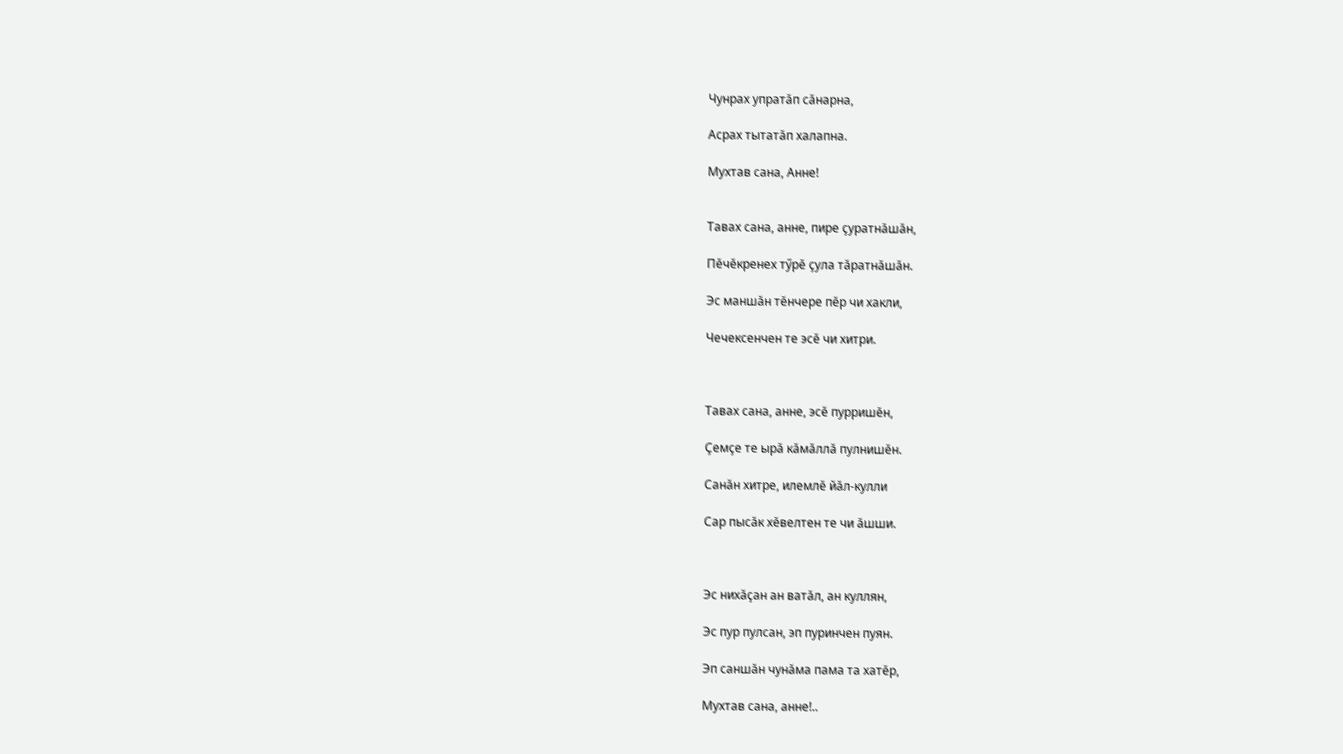Чунрах упратăп сăнарна,

Асрах тытатăп халапна.

Мухтав сана, Анне!


Тавах сана, анне, пире çуратнăшăн,

Пĕчĕкренех тӳрĕ çула тăратнăшăн.

Эс маншăн тĕнчере пĕр чи хакли,

Чечексенчен те эсĕ чи хитри.



Тавах сана, анне, эсĕ пурришĕн,

Çемçе те ырă кăмăллă пулнишĕн.

Санăн хитре, илемлĕ йăл-кулли

Сар пысăк хĕвелтен те чи ăшши.



Эс нихăçан ан ватăл, ан куллян,

Эс пур пулсан, эп пуринчен пуян.

Эп саншăн чунăма пама та хатĕр,

Мухтав сана, анне!..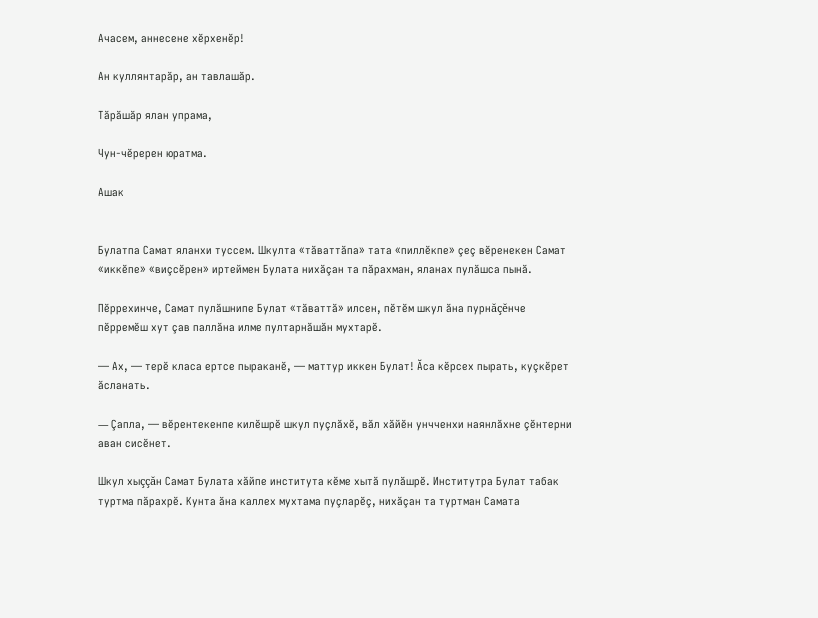Ачасем, аннесене хĕрхенĕр!

Ан куллянтарăр, ан тавлашăр.

Тăрăшăр ялан упрама,

Чун-чĕререн юратма.

Ашак


Булатпа Самат яланхи туссем. Шкулта «тăваттăпа» тата «пиллĕкпе» çеç вĕренекен Самат «иккĕпе» «виçсĕрен» иртеймен Булата нихăçан та пăрахман, яланах пулăшса пынă.

Пĕррехинче, Самат пулăшнипе Булат «тăваттă» илсен, пĕтĕм шкул ăна пурнăçĕнче пĕрремĕш хут çав паллăна илме пултарнăшăн мухтарĕ.

— Ах, — терĕ класа ертсе пыраканĕ, — маттур иккен Булат! Ăса кĕрсех пырать, куçкĕрет ăсланать.

— Çапла, — вĕрентекенпе килĕшрĕ шкул пуçлăхĕ, вăл хăйĕн унчченхи наянлăхне çĕнтерни аван сисĕнет.

Шкул хыççăн Самат Булата хăйпе института кĕме хытă пулăшрĕ. Институтра Булат табак туртма пăрахрĕ. Кунта ăна каллех мухтама пуçларĕç, нихăçан та туртман Самата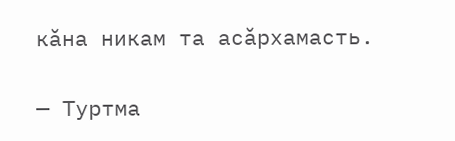кăна никам та асăрхамасть.

— Туртма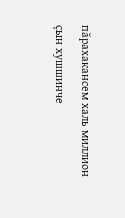пăрахакансем халь миллион çын хушшинче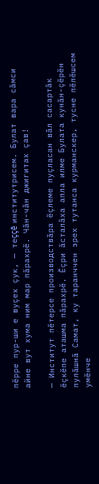пĕрре пур-ши е вуçех çук, — теççĕ институтрисем. Булат вара сăмси айне вут хума ним мар пăрахрĕ. Чăн-чăн джигитах çав!

— Институт пĕтерсе производствăра ĕçлеме пуçласан вăл сасартăк ĕçкĕпе аташма пăрахрĕ. Ĕçри ăсталăха апла илме Булата кунăн-çĕрĕн пулăшнă Самат, ку таранччен эрех тутанса курманскер, тусне пĕлĕшсем умĕнче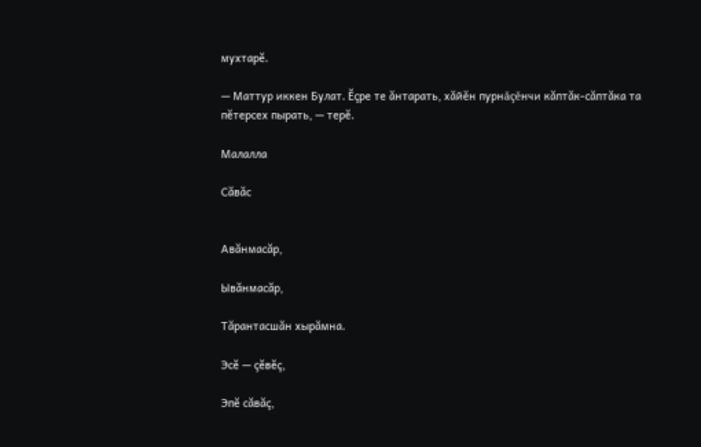мухтарĕ.

— Маттур иккен Булат. Ĕçре те ăнтарать, хăйĕн пурнăçĕнчи кăптăк-сăптăка та пĕтерсех пырать, — терĕ.

Малалла

Сăвăс


Авăнмасăр,

Ывăнмасăр,

Тăрантасшăн хырăмна.

Эсĕ — çĕвĕç,

Эпĕ сăвăç,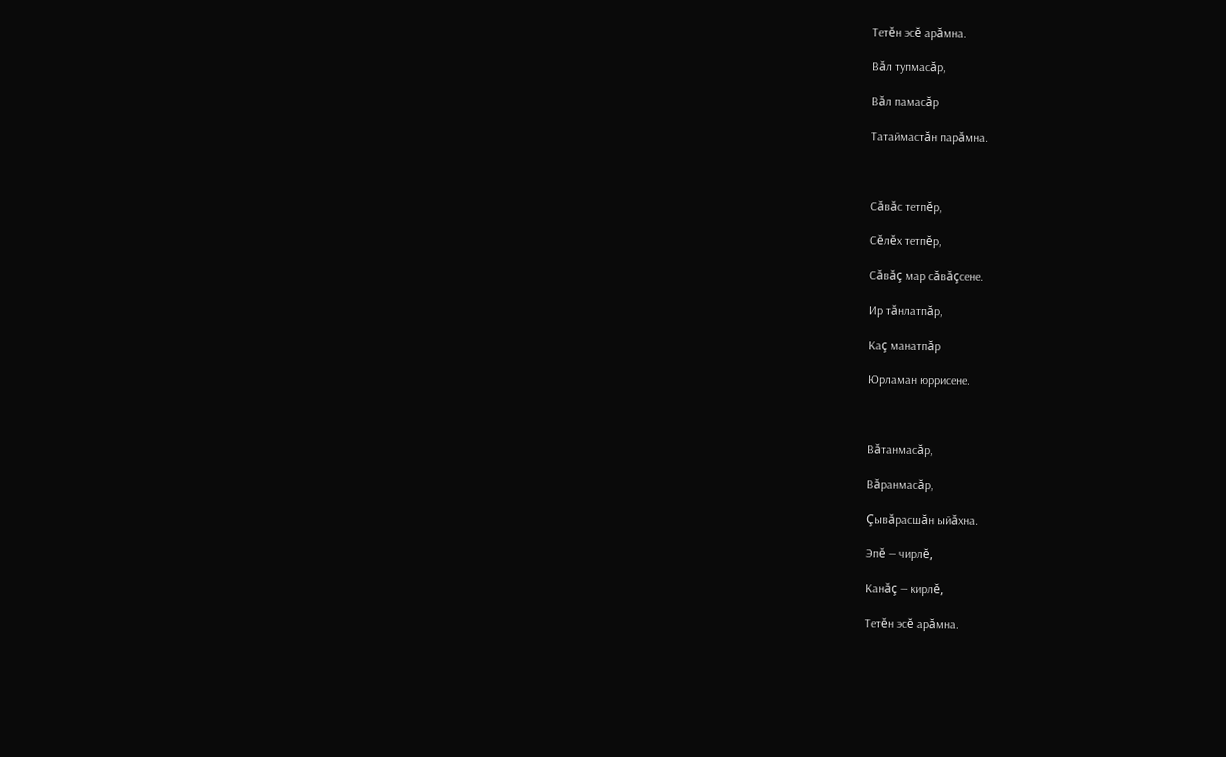Тетĕн эсĕ арăмна.

Вăл тупмасăр,

Вăл памасăр

Татаймастăн парăмна.



Сăвăс тетпĕр,

Сĕлĕх тетпĕр,

Сăвăç мар сăвăçсене.

Ир тăнлатпăр,

Каç манатпăр

Юрламан юррисене.



Вăтанмасăр,

Вăранмасăр,

Çывăрасшăн ыйăхна.

Эпĕ — чирлĕ,

Канăç — кирлĕ,

Тетĕн эсĕ арăмна.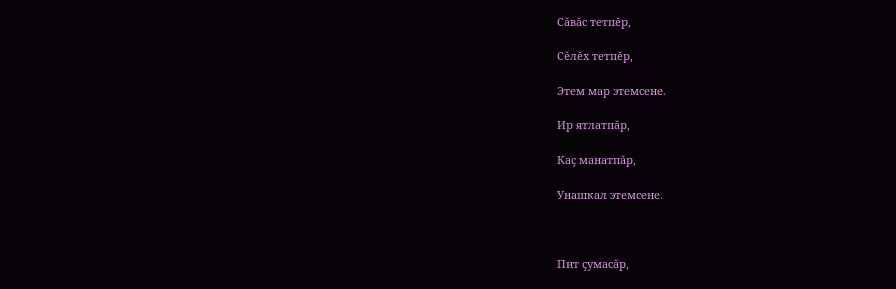Сăвăс тетпĕр,

Сĕлĕх тетпĕр,

Этем мар этемсене.

Ир ятлатпăр,

Каç манатпăр,

Унашкал этемсене.



Пит çумасăр,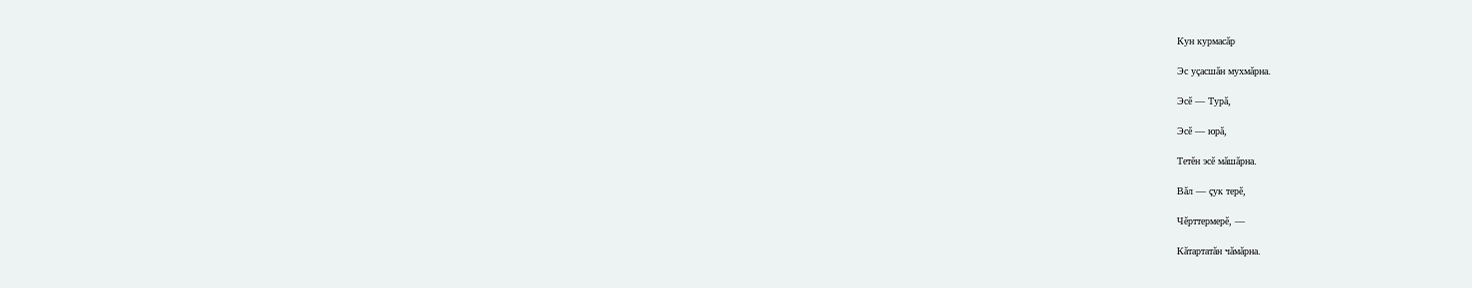Кун курмасăр

Эс уçасшăн мухмăрна.

Эсĕ — Турă,

Эсĕ — юрă,

Тетĕн эсĕ мăшăрна.

Вăл — çук терĕ,

Чĕрттермерĕ, —

Кăтартатăн чăмăрна.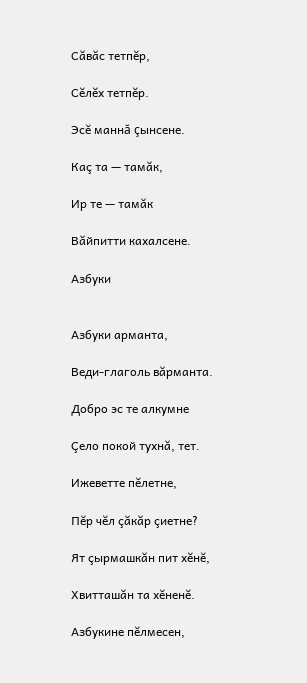Сăвăс тетпĕр,

Сĕлĕх тетпĕр.

Эсĕ маннă çынсене.

Каç та — тамăк,

Ир те — тамăк

Вăйпитти кахалсене.

Азбуки


Азбуки арманта,

Веди-глаголь вăрманта.

Добро эс те алкумне

Çело покой тухнă, тет.

Ижеветте пĕлетне,

Пĕр чĕл çăкăр çиетне?

Ят çырмашкăн пит хĕнĕ,

Хвитташăн та хĕненĕ.

Азбукине пĕлмесен,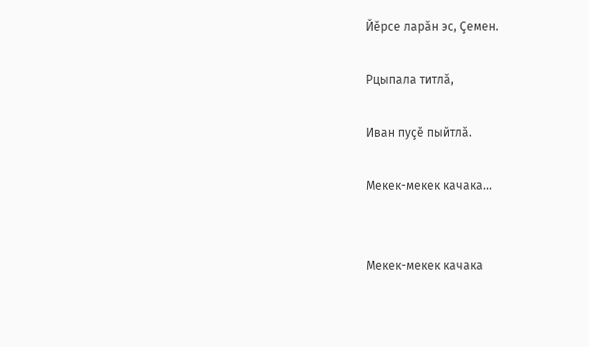Йĕрсе ларăн эс, Çемен.

Рцыпала титлă,

Иван пуçĕ пыйтлă.

Мекек-мекек качака...


Мекек-мекек качака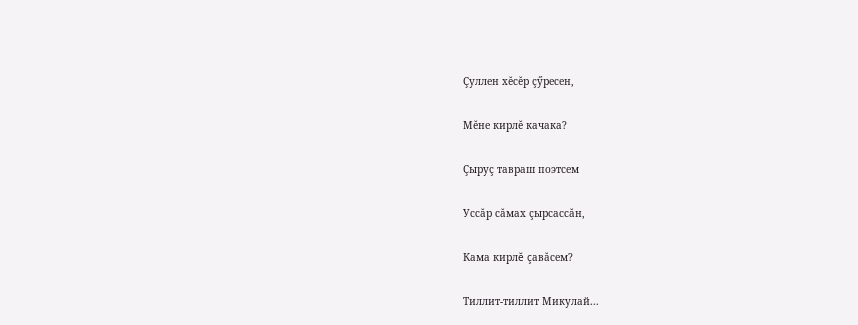Çуллен хĕсĕр çӳресен,

Мĕне кирлĕ качака?

Çыруç тавраш поэтсем

Уссăр сăмах çырсассăн,

Кама кирлĕ çавăсем?

Тиллит-тиллит Микулай...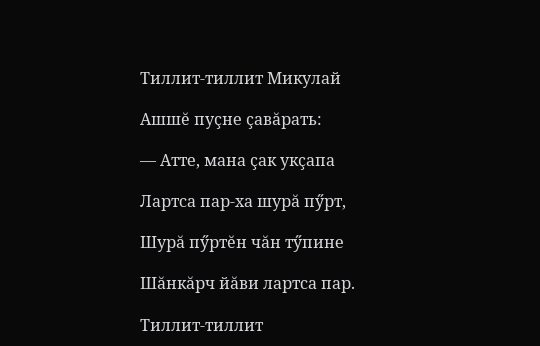Тиллит-тиллит Микулай

Ашшĕ пуçне çавăрать:

— Атте, мана çак укçапа

Лартса пар-ха шурă пӳрт,

Шурă пӳртĕн чăн тӳпине

Шăнкăрч йăви лартса пар.

Тиллит-тиллит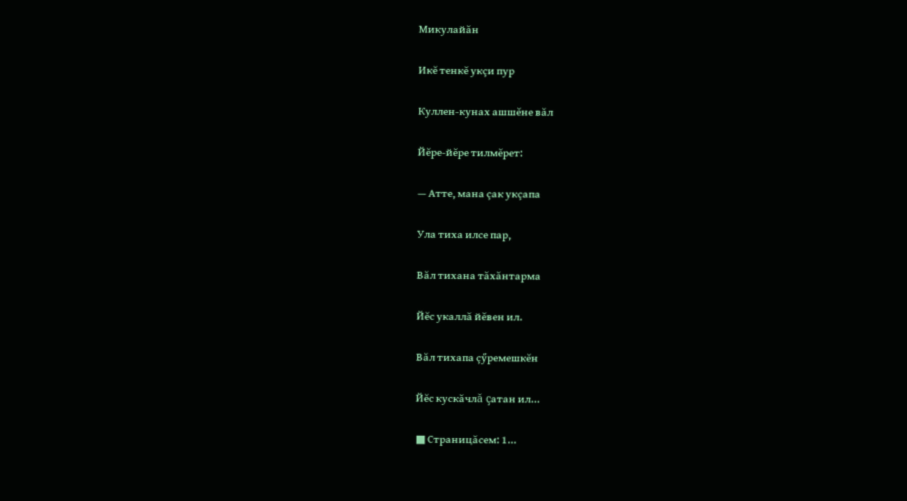Микулайăн

Икĕ тенкĕ укçи пур

Куллен-кунах ашшĕне вăл

Йĕре-йĕре тилмĕрет:

— Атте, мана çак укçапа

Ула тиха илсе пар,

Вăл тихана тăхăнтарма

Йĕс укаллă йĕвен ил.

Вăл тихапа çӳремешкĕн

Йĕс кускăчлă çатан ил…

■ Страницăсем: 1...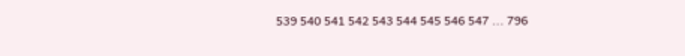539 540 541 542 543 544 545 546 547 ... 796